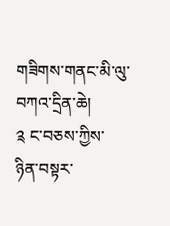གཟིགས་གནང་མི་ལུ་བཀའ་དྲིན་ཆེ།
༉ ང་བཅས་ཀྱིས་ ཉིན་བསྟར་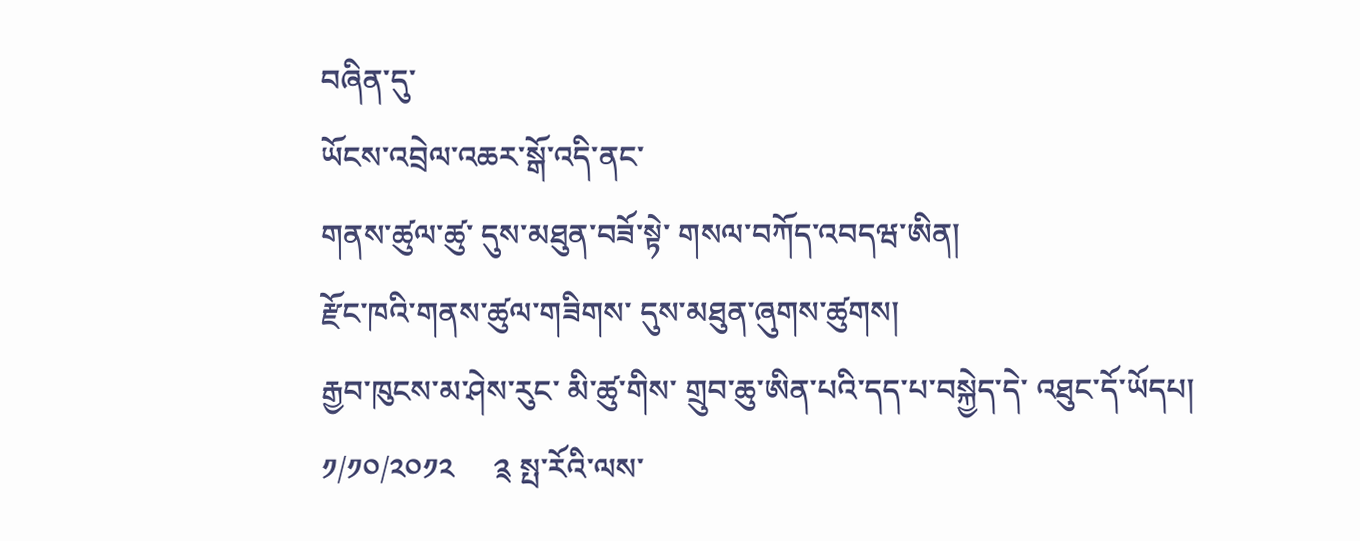བཞིན་དུ་
ཡོངས་འབྲེལ་འཆར་སྒོ་འདི་ནང་
གནས་ཚུལ་ཚུ་ དུས་མཐུན་བཟོ་སྟེ་ གསལ་བཀོད་འབདཝ་ཨིན།
རྫོང་ཁའི་གནས་ཚུལ་གཟིགས་ དུས་མཐུན་ཞུགས་ཚུགས།
རྒྱབ་ཁུངས་མ་ཤེས་རུང་ མི་ཚུ་གིས་ གྲུབ་ཆུ་ཨིན་པའི་དད་པ་བསྐྱེད་དེ་ འཐུང་དོ་ཡོདཔ།
༡/༡༠/༢༠༡༢     ༉ སྤ་རོའི་ལས་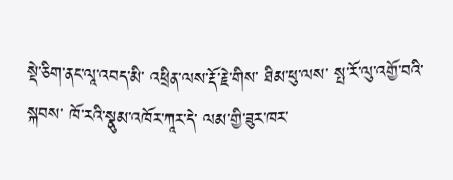སྡེ་ཅིག་ནང་ལཱ་འབད་མི་ འཕྲིན་ལས་རྡོ་རྗེ་གིས་ ཐིམ་ཕུ་ལས་ སྤ་རོ་ལུ་འགྱོ་བའི་སྐབས་ ཁོ་རའི་སྣུམ་འཁོར་ཀཱར་དེ་ ལམ་གྱི་ཟུར་ཁར་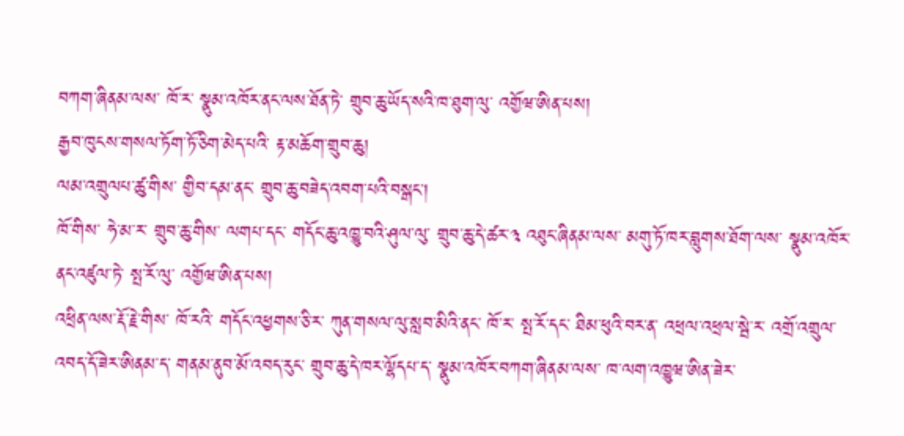བཀག་ཞིནམ་ལས་ ཁོ་ར་ སྣུམ་འཁོར་ནང་ལས་ཐོན་ཏེ་ གྲུབ་ཆུ་ཡོད་སའི་ཁ་ཐུག་ལུ་ འགྱོཝ་ཨིན་པས།
རྒྱབ་ཁུངས་གསལ་ཏོག་ཏོ་ཅིག་མེད་པའི་ རྟ་མཆོག་གྲུབ་ཆུ།
ལམ་འགྲུལཔ་ཚུ་གིས་ གྱིབ་དམ་ནང་ གྲུབ་ཆུ་བཟེད་འབག་པའི་བསྒང་།
ཁོ་གིས་ ཧེ་མ་ར་ གྲུབ་ཆུ་གིས་ ལགཔ་དང་ གདོང་ཆུ་འཁྱུ་བའི་ཤུལ་ལུ་ གྲུབ་ཆུ་དེ་ཚར་༣ འཐུང་ཞིནམ་ལས་ མགུ་ཏོ་ཁར་བླུགས་ཐོག་ལས་ སྣུམ་འཁོར་ནང་འཛུལ་ཏེ་ སྤ་རོ་ལུ་ འགྱོཝ་ཨིན་པས།
འཕྲིན་ལས་རྡོ་རྗེ་གིས་ ཁོ་རའི་ གདོང་འཕྱགས་ཅི་ར་ ཀུན་གསལ་ལུ་སླབ་མིའི་ནང་ ཁོ་ར་ སྤ་རོ་དང་ ཐིམ་ཕུའི་བར་ན་ འཕྲལ་འཕྲལ་སྦེ་ར་ འགྲོ་འགྲུལ་འབད་དོ་ཟེར་ཨིནམ་ད་ གནམ་ནུབ་མོ་འབད་རུང་ གྲུབ་ཆུ་དེ་ཁར་ལྷོདཔ་ད་ སྣུམ་འཁོར་བཀག་ཞིནམ་ལས་ ཁ་ལག་འཁྱུཝ་ཨིན་ཟེར་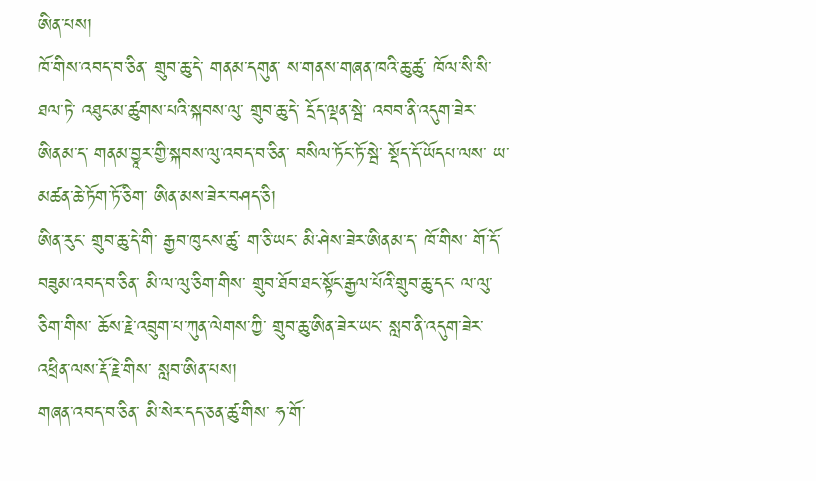ཨིན་པས།
ཁོ་གིས་འབད་བ་ཅིན་ གྲུབ་ཆུ་དེ་ གནམ་དགུན་ ས་གནས་གཞན་ཁའི་ཆུ་ཚུ་ ཁོལ་སི་སི་ཐལ་ཏེ་ འཐུང་མ་ཚུགས་པའི་སྐབས་ལུ་ གྲུབ་ཆུ་དེ་ དྲོད་ལྡན་སྦེ་ འབབ་ནི་འདུག་ཟེར་ཨིནམ་ད་ གནམ་བྱཱར་གྱི་སྐབས་ལུ་འབད་བ་ཅིན་ བསིལ་ཏོང་ཏོ་སྦེ་ སྡོད་དོ་ཡོདཔ་ལས་ ཡ་མཚན་ཆེ་ཏོག་ཏོ་ཅིག་ ཨིན་མས་ཟེར་བཤད་ཅི།
ཨིན་རུང་ གྲུབ་ཆུ་དེ་གི་ རྒྱབ་ཁུངས་ཚུ་ ག་ཅི་ཡང་ མི་ཤེས་ཟེར་ཨིནམ་ད་ ཁོ་གིས་ གོ་དོ་བཟུམ་འབད་བ་ཅིན་ མི་ལ་ལུ་ཅིག་གིས་ གྲུབ་ཐོབ་ཐང་སྟོང་རྒྱལ་པོའི་གྲུབ་ཆུ་དང་ ལ་ལུ་ཅིག་གིས་ ཆོས་རྗེ་འབྲུག་པ་ཀུན་ལེགས་ཀྱི་ གྲུབ་ཆུ་ཨིན་ཟེར་ཡང་ སླབ་ནི་འདུག་ཟེར་ འཕྲིན་ལས་རྡོ་རྗེ་གིས་ སླབ་ཨིན་པས།
གཞན་འབད་བ་ཅིན་ མི་སེར་དད་ཅན་ཚུ་གིས་ ཧ་གོ་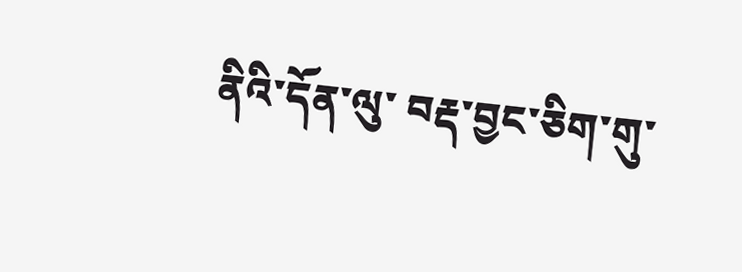ནིའི་དོན་ལུ་ བརྡ་བྱང་ཅིག་གུ་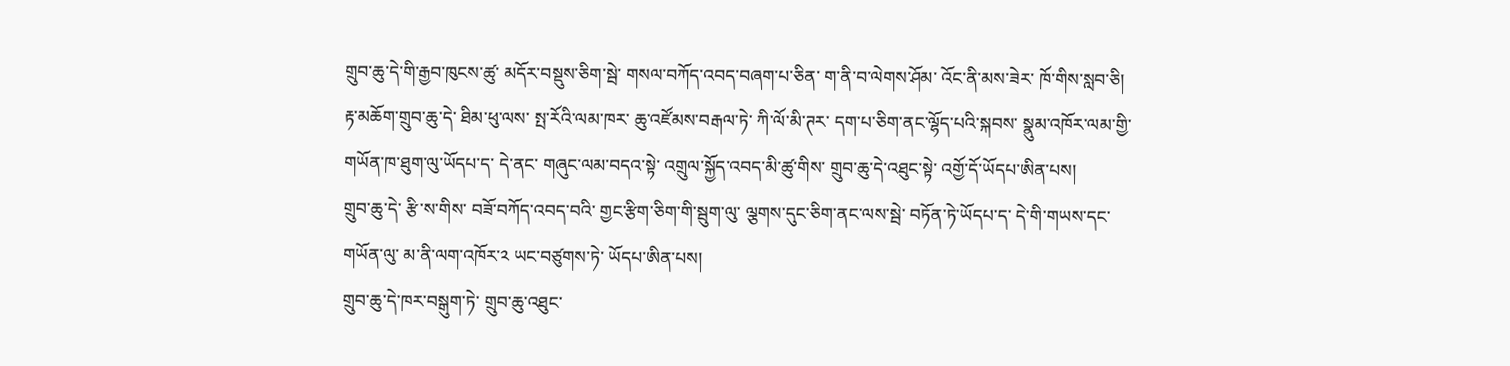གྲུབ་ཆུ་དེ་གི་རྒྱབ་ཁུངས་ཚུ་ མདོར་བསྡུས་ཅིག་སྦེ་ གསལ་བཀོད་འབད་བཞག་པ་ཅིན་ ག་ནི་བ་ལེགས་ཤོམ་ འོང་ནི་མས་ཟེར་ ཁོ་གིས་སླབ་ཅི།
རྟ་མཆོག་གྲུབ་ཆུ་དེ་ ཐིམ་ཕུ་ལས་ སྤ་རོའི་ལམ་ཁར་ ཆུ་འཛོམས་བརྒལ་ཏེ་ ཀི་ལོ་མི་ཊར་ དག་པ་ཅིག་ནང་ལྷོད་པའི་སྐབས་ སྣུམ་འཁོར་ལམ་གྱི་ གཡོན་ཁ་ཐུག་ལུ་ཡོདཔ་ད་ དེ་ནང་ གཞུང་ལམ་བདའ་སྟེ་ འགྲུལ་སྐྱོད་འབད་མི་ཚུ་གིས་ གྲུབ་ཆུ་དེ་འཐུང་སྟེ་ འགྱོ་དོ་ཡོདཔ་ཨིན་པས།
གྲུབ་ཆུ་དེ་ རྩི་ས་གིས་ བཟོ་བཀོད་འབད་བའི་ གྱང་རྩིག་ཅིག་གི་སྦུག་ལུ་ ལྕགས་དུང་ཅིག་ནང་ལས་སྦེ་ བཏོན་ཏེ་ཡོདཔ་ད་ དེ་གི་གཡས་དང་གཡོན་ལུ་ མ་ནི་ལག་འཁོར་༢ ཡང་བཙུགས་ཏེ་ ཡོདཔ་ཨིན་པས།
གྲུབ་ཆུ་དེ་ཁར་བསྒུག་ཏེ་ གྲུབ་ཆུ་འཐུང་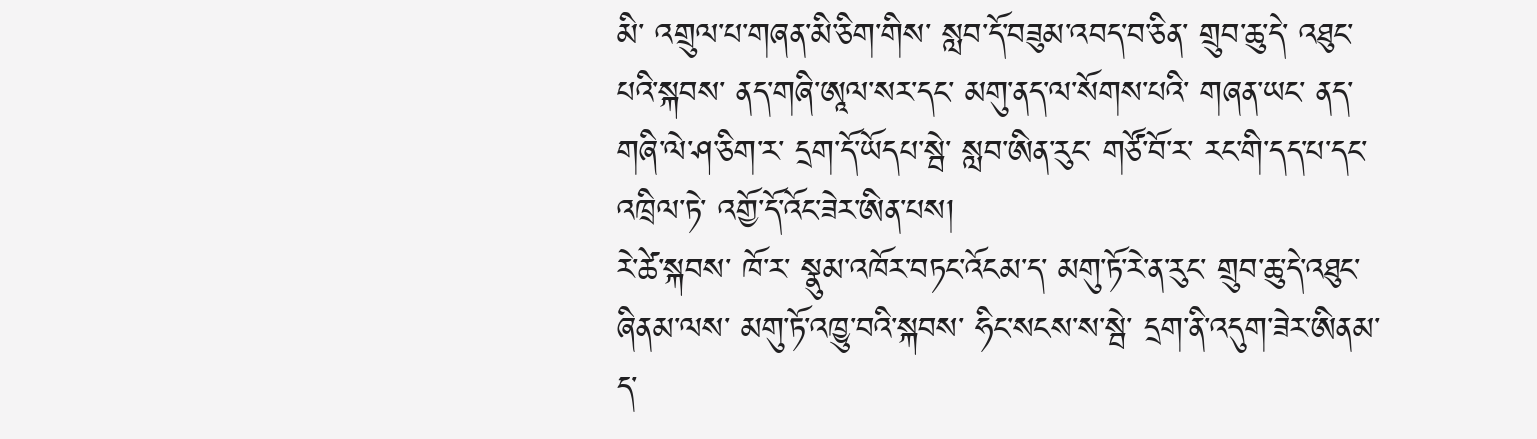མི་ འགྲུལ་པ་གཞན་མི་ཅིག་གིས་ སླབ་དོ་བཟུམ་འབད་བ་ཅིན་ གྲུབ་ཆུ་དེ་ འཐུང་པའི་སྐབས་ ནད་གཞི་ཨཱལ་སར་དང་ མགུ་ནད་ལ་སོགས་པའི་ གཞན་ཡང་ ནད་གཞི་ལེ་ཤ་ཅིག་ར་ དྲག་དོ་ཡོདཔ་སྦེ་ སླབ་ཨིན་རུང་ གཙོ་བོ་ར་ རང་གི་དད་པ་དང་འཁྲིལ་ཏེ་ འགྱོ་དོ་འོང་ཟེར་ཨིན་པས།
རེ་ཚེ་སྐབས་ ཁོ་ར་ སྣུམ་འཁོར་བཏང་འོངམ་ད་ མགུ་ཏོ་རེ་ན་རུང་ གྲུབ་ཆུ་དེ་འཐུང་ཞིནམ་ལས་ མགུ་ཏོ་འཁྱུ་བའི་སྐབས་ ཧིང་སངས་ས་སྦེ་ དྲག་ནི་འདུག་ཟེར་ཨིནམ་ད་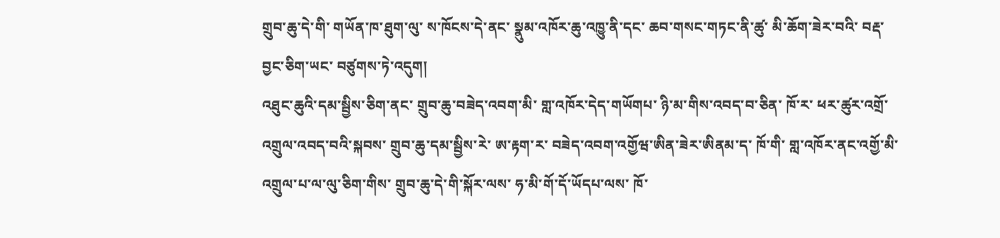གྲུབ་ཆུ་དེ་གི་ གཡོན་ཁ་ཐུག་ལུ་ ས་ཁོངས་དེ་ནང་ སྣུམ་འཁོར་ཆུ་འཁྱུ་ནི་དང་ ཆབ་གསང་གཏང་ནི་ཚུ་ མི་ཆོག་ཟེར་བའི་ བརྡ་བྱང་ཅིག་ཡང་ བཙུགས་ཏེ་འདུག།
འཐུང་ཆུའི་དམ་སྦྱིས་ཅིག་ནང་ གྲུབ་ཆུ་བཟེད་འབག་མི་ གླ་འཁོར་དེད་གཡོགཔ་ ཉི་མ་གིས་འབད་བ་ཅིན་ ཁོ་ར་ ཕར་ཚུར་འགྲོ་འགྲུལ་འབད་བའི་སྐབས་ གྲུབ་ཆུ་དམ་སྦྱིས་རེ་ ཨ་རྟག་ར་ བཟེད་འབག་འགྱོཝ་ཨིན་ཟེར་ཨིནམ་ད་ ཁོ་གི་ གླ་འཁོར་ནང་འགྱོ་མི་ འགྲུལ་པ་ལ་ལུ་ཅིག་གིས་ གྲུབ་ཆུ་དེ་གི་སྐོར་ལས་ ཧ་མི་གོ་དོ་ཡོདཔ་ལས་ ཁོ་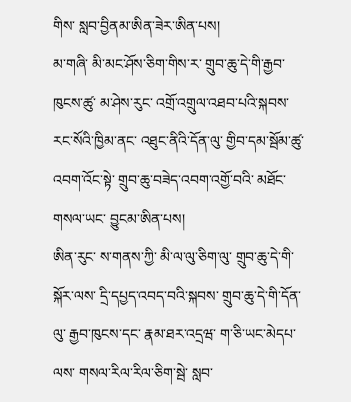གིས་ སླབ་བྱིནམ་ཨིན་ཟེར་ཨིན་པས།
མ་གཞི་ མི་མང་ཤོས་ཅིག་གིས་ར་ གྲུབ་ཆུ་དེ་གི་རྒྱབ་ཁུངས་ཚུ་ མ་ཤེས་རུང་ འགྲོ་འགྲུལ་འཐབ་པའི་སྐབས་ རང་སོའི་ཁྱིམ་ནང་ འཐུང་ནིའི་དོན་ལུ་ གྱིབ་དམ་སྦོམ་ཚུ་ འབག་འོང་སྟེ་ གྲུབ་ཆུ་བཟེད་འབག་འགྱོ་བའི་ མཐོང་གསལ་ཡང་ བྱུངམ་ཨིན་པས།
ཨིན་རུང་ ས་གནས་ཀྱི་ མི་ལ་ལུ་ཅིག་ལུ་ གྲུབ་ཆུ་དེ་གི་སྐོར་ལས་ དྲི་དཔྱད་འབད་བའི་སྐབས་ གྲུབ་ཆུ་དེ་གི་དོན་ལུ་ རྒྱབ་ཁུངས་དང་ རྣམ་ཐར་འདྲཝ་ ག་ཅི་ཡང་མེདཔ་ལས་ གསལ་རིལ་རིལ་ཅིག་སྦེ་ སླབ་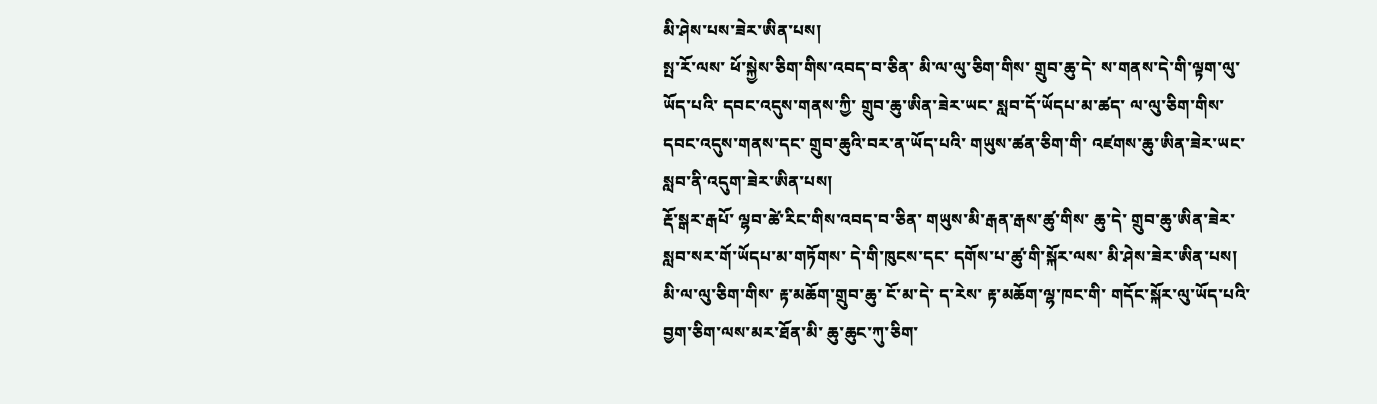མི་ཤེས་པས་ཟེར་ཨིན་པས།
སྤ་རོ་ལས་ ཕོ་སྐྱེས་ཅིག་གིས་འབད་བ་ཅིན་ མི་ལ་ལུ་ཅིག་གིས་ གྲུབ་ཆུ་དེ་ ས་གནས་དེ་གི་ལྟག་ལུ་ཡོད་པའི་ དབང་འདུས་གནས་ཀྱི་ གྲུབ་ཆུ་ཨིན་ཟེར་ཡང་ སླབ་དོ་ཡོདཔ་མ་ཚད་ ལ་ལུ་ཅིག་གིས་ དབང་འདུས་གནས་དང་ གྲུབ་ཆུའི་བར་ན་ཡོད་པའི་ གཡུས་ཚན་ཅིག་གི་ འཛགས་ཆུ་ཨིན་ཟེར་ཡང་ སླབ་ནི་འདུག་ཟེར་ཨིན་པས།
རྡོ་སྒར་རྒཔོ་ ལྷབ་ཚེ་རིང་གིས་འབད་བ་ཅིན་ གཡུས་མི་རྒན་རྒས་ཚུ་གིས་ ཆུ་དེ་ གྲུབ་ཆུ་ཨིན་ཟེར་ སླབ་སར་གོ་ཡོདཔ་མ་གཏོགས་ དེ་གི་ཁུངས་དང་ དགོས་པ་ཚུ་གི་སྐོར་ལས་ མི་ཤེས་ཟེར་ཨིན་པས།
མི་ལ་ལུ་ཅིག་གིས་ རྟ་མཆོག་གྲུབ་ཆུ་ ངོ་མ་དེ་ ད་རེས་ རྟ་མཆོག་ལྷ་ཁང་གི་ གདོང་སྐོར་ལུ་ཡོད་པའི་ བྱག་ཅིག་ལས་མར་ཐོན་མི་ ཆུ་ཆུང་ཀུ་ཅིག་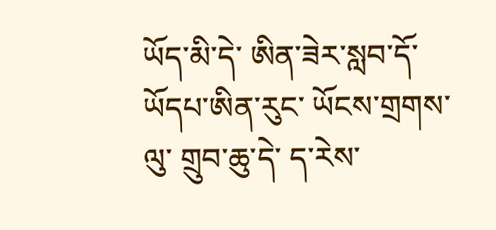ཡོད་མི་དེ་ ཨིན་ཟེར་སླབ་དོ་ཡོདཔ་ཨིན་རུང་ ཡོངས་གྲགས་ལུ་ གྲུབ་ཆུ་དེ་ ད་རེས་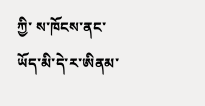ཀྱི་ ས་ཁོངས་ནང་ཡོད་མི་དེ་ར་ཨིནམ་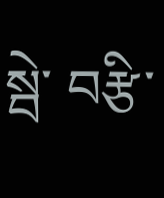སྦེ་ བརྩི་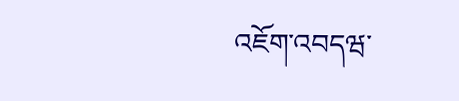འཇོག་འབདཝ་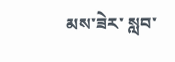མས་ཟེར་ སླབ་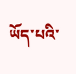ཡོད་པའི་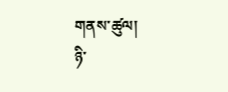གནས་ཚུལ།
ཉི་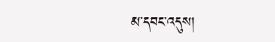མ་དབང་འདུས།